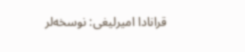قرانادا امیرلیغی: نوسخه‌لر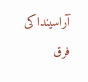آراسینداکی فرق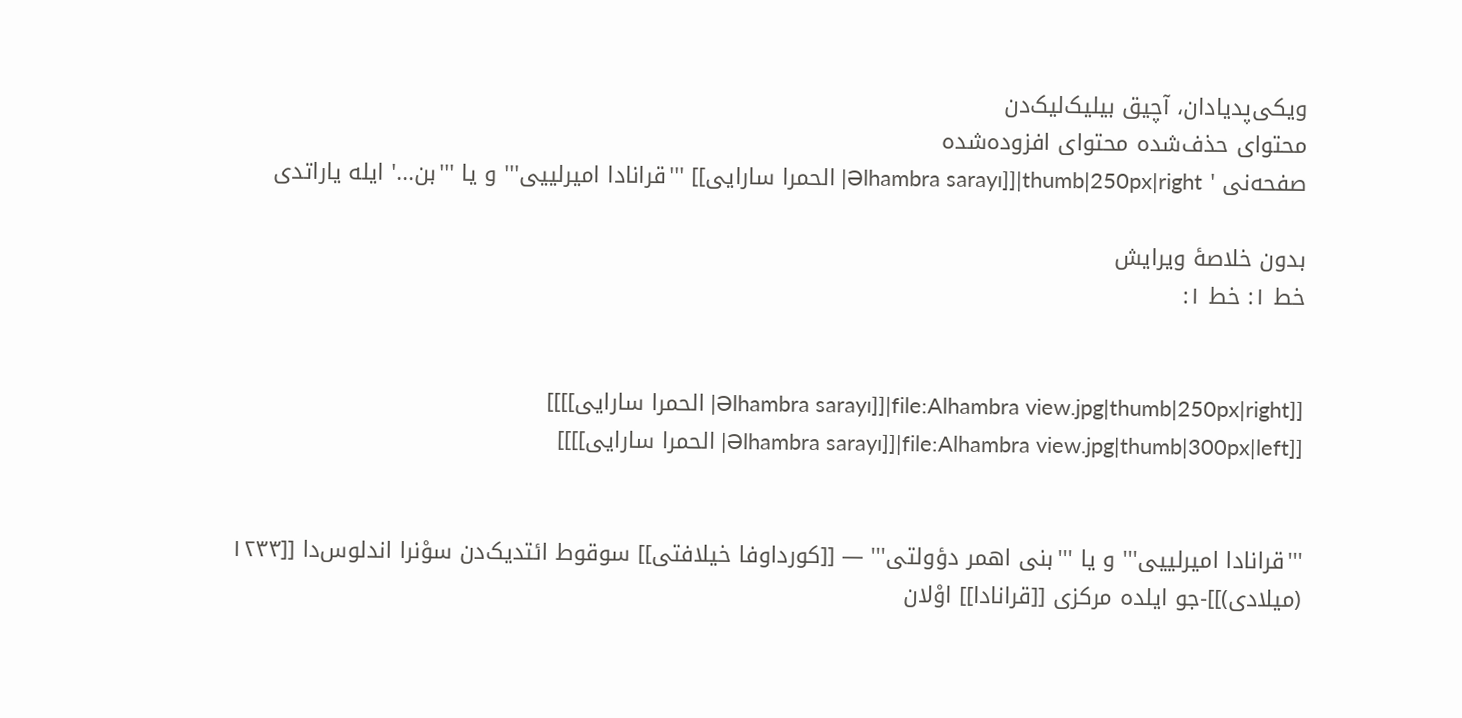ویکی‌پدیادان، آچیق بیلیک‌لیک‌دن
محتوای حذف‌شده محتوای افزوده‌شده
صفحه‌‌نی ' thumb|250px|right|[[Əlhambra sarayı| الحمرا سارایی]] '''قرانادا امیرلییی''' و یا '''بن...' ایله ياراتدی

بدون خلاصۀ ویرایش
خط ۱: خط ۱:


[[file:Alhambra view.jpg|thumb|250px|right|[[Əlhambra sarayı| الحمرا سارایی]]]]
[[file:Alhambra view.jpg|thumb|300px|left|[[Əlhambra sarayı| الحمرا سارایی]]]]


'''قرانادا امیرلییی''' و یا '''بنی اهمر دؤولتی''' — [[کورداوفا خیلافتی]] سوقوط ائتدیک‌دن سوْنرا اندلوس‌دا [[۱۲۳۳ (میلادی)]]-جو ایلده مرکزی [[قرانادا]] اوْلان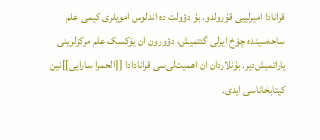قرانادا امیرلییی قۇرولدو. بۇ دؤولت ده اندلوس امویلری کیمی علم ساحه‌سینده چوْخ ایر‌لی گئتمیش، دؤورون ان یۆکسک علم مرکزلرینی یاراتمیش‌دیر. بۇنلاردان ان اهمیت‌لی‌سی قرانادادا [[الحمرا سارایی]]نین کیتابخاناسی ایدی.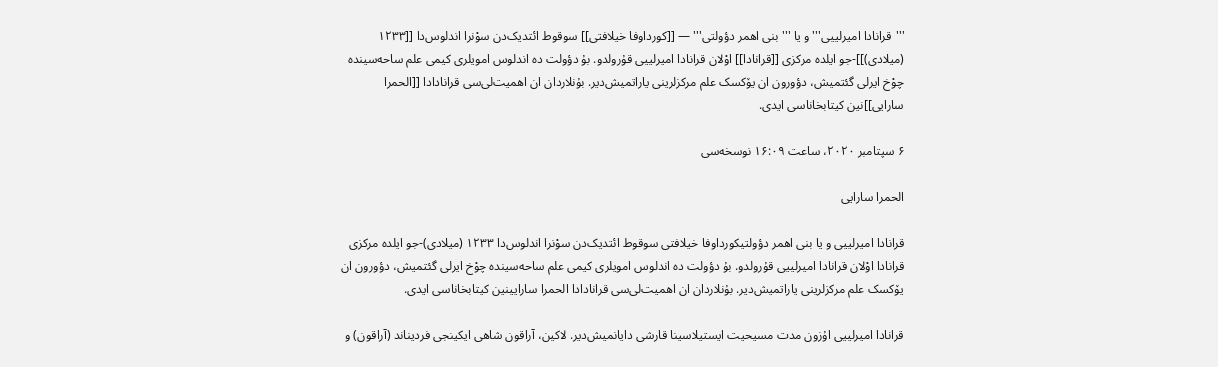'''قرانادا امیرلییی''' و یا '''بنی اهمر دؤولتی''' — [[کورداوفا خیلافتی]] سوقوط ائتدیک‌دن سوْنرا اندلوس‌دا [[۱۲۳۳ (میلادی)]]-جو ایلده مرکزی [[قرانادا]] اوْلان قرانادا امیرلییی قۇرولدو. بۇ دؤولت ده اندلوس امویلری کیمی علم ساحه‌سینده چوْخ ایر‌لی گئتمیش، دؤورون ان یۆکسک علم مرکزلرینی یاراتمیش‌دیر. بۇنلاردان ان اهمیت‌لی‌سی قرانادادا [[الحمرا سارایی]]نین کیتابخاناسی ایدی.

۶ سپتامبر ۲۰۲۰، ساعت ۱۶:۰۹ نوسخه‌سی

الحمرا سارایی

قرانادا امیرلییی و یا بنی اهمر دؤولتیکورداوفا خیلافتی سوقوط ائتدیک‌دن سوْنرا اندلوس‌دا ۱۲۳۳ (میلادی)-جو ایلده مرکزی قرانادا اوْلان قرانادا امیرلییی قۇرولدو. بۇ دؤولت ده اندلوس امویلری کیمی علم ساحه‌سینده چوْخ ایر‌لی گئتمیش، دؤورون ان یۆکسک علم مرکزلرینی یاراتمیش‌دیر. بۇنلاردان ان اهمیت‌لی‌سی قرانادادا الحمرا سارایینین کیتابخاناسی ایدی.

قرانادا امیرلییی اۇزون مدت مسیحیت ایستیلاسینا قارشی دایانمیش‌دیر. لاکین، آراقون شاهی ایکینجی فردیناند (آراقون) و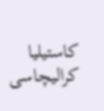کاستیلیا کرالیچاسی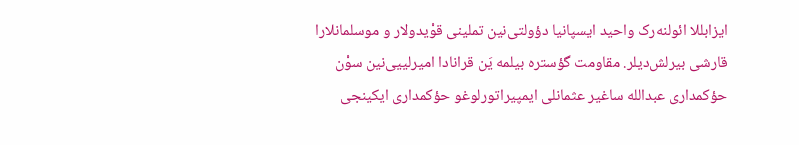ایزابللا ائولنه‌رک واحید ایسپانیا دؤولتی‌نین تملینی قوْیدولار و موسلمانلارا قارشی بیرلش‌دیلر. مقاومت گؤستره بیلمه یَن قرانادا امیرلییی‌نین سوْن حؤکمداری عبدالله ساغیر عثمانلی ایمپیراتورلوغو حؤکمداری ایکینجی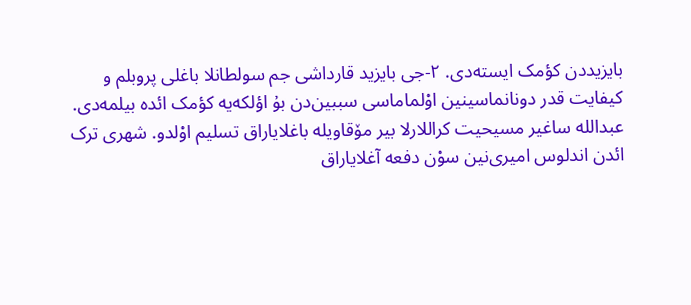بایزیددن کؤمک ایسته‌دی. ۲-جی بایزید قارداشی جم سولطانلا باغلی پروبلم و کیفایت قدر دونانماسینین اوْلماماسی سببین‌دن بۇ اؤلکه‌یه کؤمک ائده بیلمه‌دی. عبدالله ساغیر مسیحیت کراللارلا بیر مۆقاویله باغلایاراق تسلیم اوْلدو. شهری ترک ائدن اندلوس امیری‌نین سوْن دفعه آغلایاراق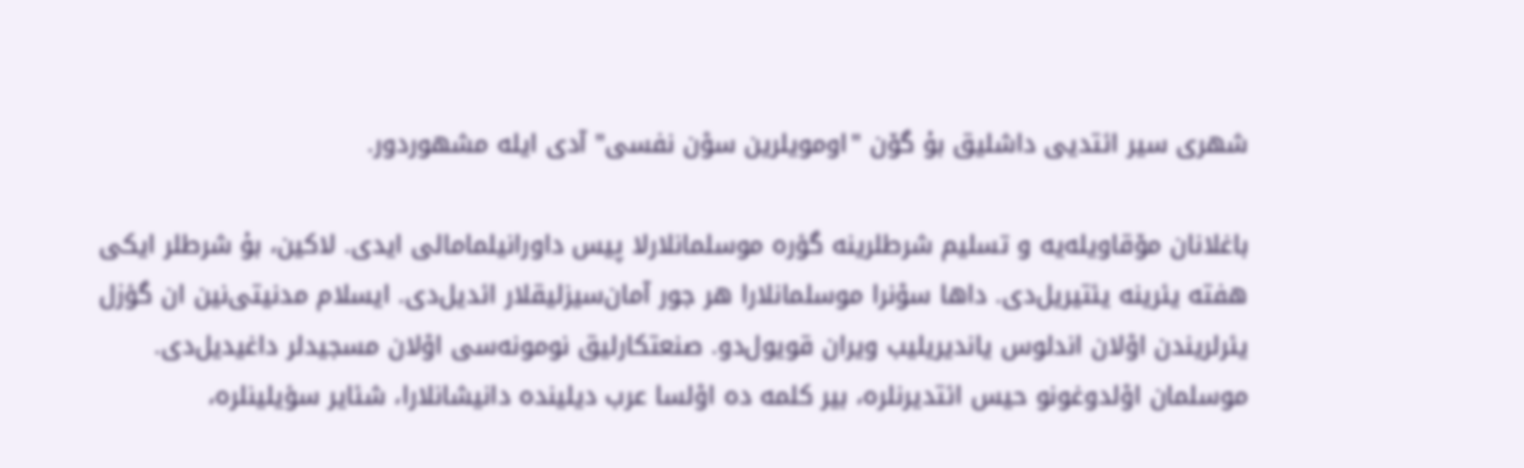شهری سیر ائتدیی داشلیق بۇ گۆن "اومویلرین سوْن نفسی" آدی ایله مشهوردور.

باغلانان مۆقاویله‌یه و تسلیم شرطلرینه گؤره موسلمانلارلا پیس داورانیلمامالی ایدی. لاکین، بۇ شرطلر ایکی هفته یئرینه یئتیریل‌دی. داها سوْنرا موسلمانلارا هر جور آمان‌سیزلیقلار ائدیل‌دی. ایسلام مدنیتی‌نین ان گؤزل یئرلریندن اوْلان اندلوس یاندیریلیب ویران قویول‌دو. صنعتکارلیق نومونه‌سی اوْلان مسجیدلر داغیدیل‌دی. موسلمان اوْلدوغونو حیس ائتدیرنلره، بیر کلمه ده اوْلسا عرب دیلینده دانیشانلارا، شئایر سؤیلینلره،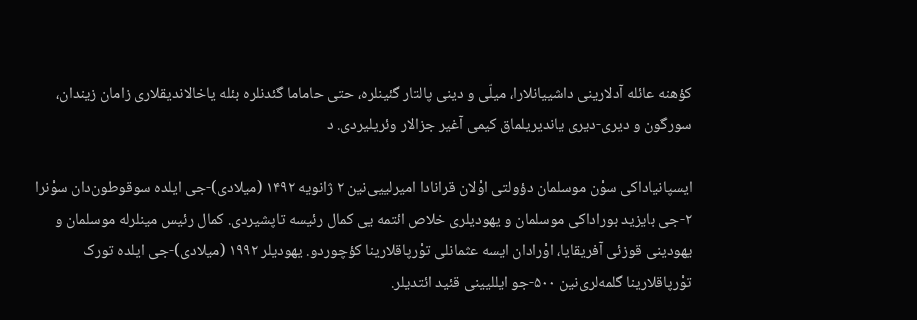کؤهنه عائله آدلارینی داشییانلارا، میلّی و دینی پالتار گئینلره، حتی حاماما گئدنلره بئله یاخالاندیقلاری زامان زیندان، سورگون و دیری-دیری یاندیریلماق کیمی آغیر جزالار وئریلیردی. د

ایسپانیاداکی سوْن موسلمان دؤولتی اوْلان قرانادا امیرلییی‌نین ۲ ژانویه ۱۴۹۲ (میلادی)-جی ایلده سوقوطون‌دان سوْنرا ۲-جی بایزید بوراداکی موسلمان و یهودیلری خلاص ائتمه یی کمال رئیسه تاپشیردی. کمال رئیس مینلرله موسلمان و یهودینی قوزئی آفریقایا، اوْرادان ایسه عثمانلی توْرپاقلارینا کؤچوردو. یهودیلر ۱۹۹۲ (میلادی)-جی ایلده تورک توْرپاقلارینا گلمه‌لری‌نین ۵۰۰-جو ایللیینی قئید ائتدیلر.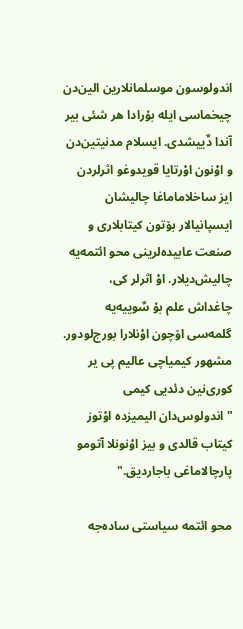اندو‌لوسون موسلمانلارین الین‌دن چیخماسی ایله بۇرادا هر شئی بیر آندا دٌییشدی. ایسلام مدنیتین‌دن و اوْنون اوْرتایا قویدوغو اثرلردن ایز ساخلاماماغا چالیشان ایسپانیالار بۆتون کیتابلاری و صنعت عابیده‌لرینی محو ائتمه‌یه چالیش‌دیلار. اوْ اثرلر کی، چاغداش علم بۇ سٌوییه‌یه گلمه‌سی اۆچون اوْنلارا بورج‌لودور. مشهور کیمیاچی عالیم پی یر کوری‌نین دئدیی کیمی "اندولوس‌دان الیمیزده اوْتوز کیتاب قالدی و بیز اوْنونلا آتومو پارچالاماغی باجاردیق."

محو ائتمه سیاستی ساده‌جه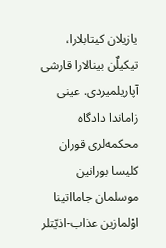یازیلان کیتابلارا، تیکیلٌن بینالارا قارشی آپاریلمیردی. عینی زاماندا دادگاه محکمه‌لری قوران کلیسا بورانین موسلمان جامااتینا اوْلمازین عذاب-اذیّتلر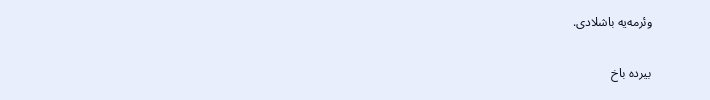وئرمه‌یه باشلادی.

بیرده باخ